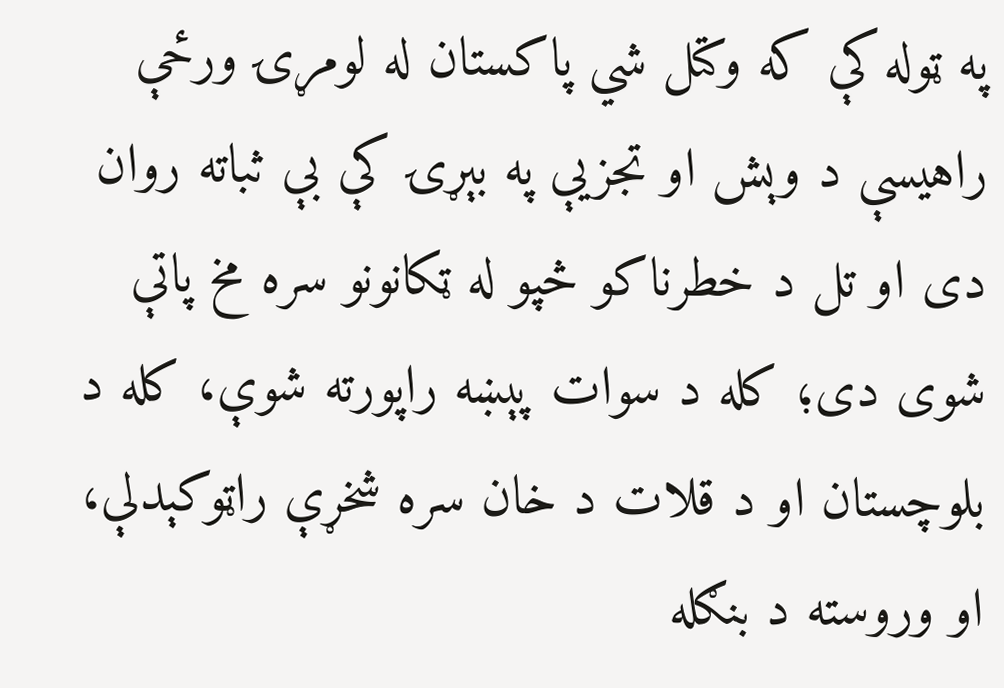په ټوله کې که وکتل شي پاکستان له لومړۍ ورځې راهیسې د وېش او تجزیې په بېړۍ کې بې ثباته روان دی او تل د خطرناکو څپو له ټکانونو سره مخ پاتې شوی دی؛ کله د سوات پېښه راپورته شوې، کله د بلوچستان او د قلات د خان سره شخړې راټوکېدلې، او وروسته د بنګله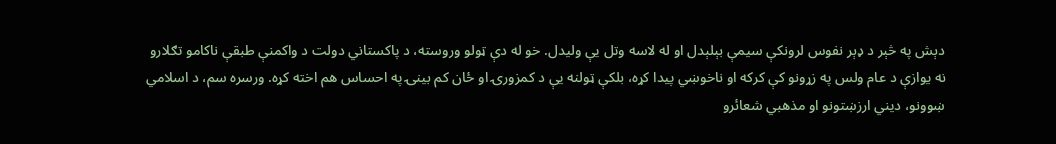دېش په څېر د ډېر نفوس لرونکې سیمې بېلېدل او له لاسه وتل یې ولیدل. خو له دې ټولو وروسته، د پاکستاني دولت د واکمنې طبقې ناکامو تګلارو نه یوازې د عام ولس په زړونو کې کرکه او ناخوښي پیدا کړه، بلکې ټولنه یې د کمزورۍ او ځان کم بینۍ په احساس هم اخته کړه. ورسره سم، د اسلامي ښوونو، ديني ارزښتونو او مذهبي شعائرو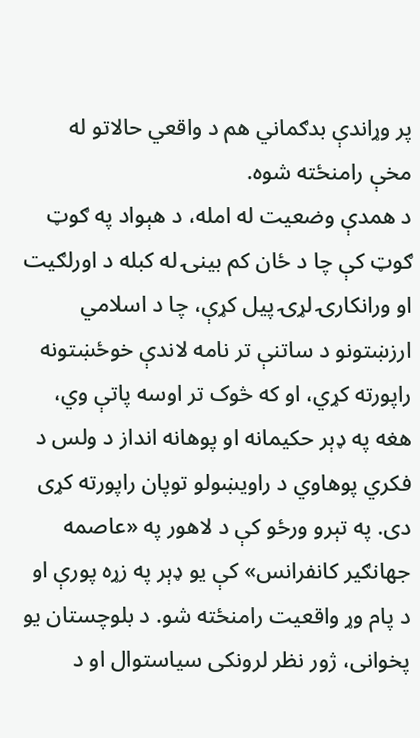پر وړاندې بدګماني هم د واقعي حالاتو له مخې رامنځته شوه.
د همدې وضعیت له امله، د هېواد په ګوټ ګوټ کې چا د ځان کم بینۍ له کبله د اورلګیت او ورانکارۍ لړۍ پیل کړې، چا د اسلامي ارزښتونو د ساتنې تر نامه لاندې خوځښتونه راپورته کړي، او که څوک تر اوسه پاتې وي، هغه په ډېر حکیمانه او پوهانه انداز د ولس د فکري پوهاوي د راویښولو توپان راپورته کړی دی. په تېرو ورځو کې د لاهور په «عاصمه جهانګیر کانفرانس» کې یو ډېر په زړه پورې او د پام وړ واقعیت رامنځته شو. د بلوچستان یو پخوانی، ژور نظر لرونکی سیاستوال او د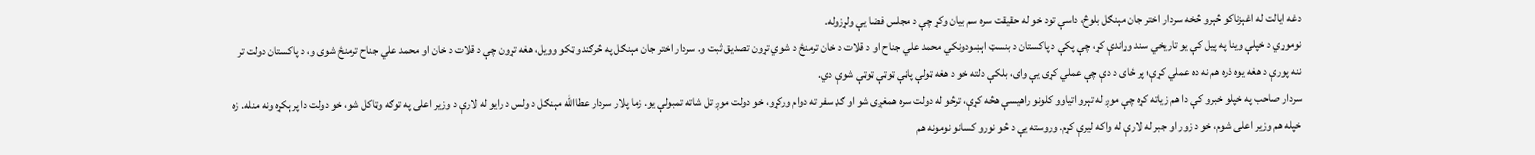دغه ایالت له اغېزناکو څېرو څخه سردار اختر جان مېنګل بلوڅ، داسې تود خو له حقیقت سره سم بیان وکړ چې د مجلس فضا یې ولړزوله.
نوموړي د خپلې وینا په پیل کې یو تاریخي سند وړاندې کړ، چې پکې د پاکستان د بنسټ اېښودونکي محمد علي جناح او د قلات د خان ترمنځ د شوي تړون تصدیق ثبت و. سردار اختر جان مېنګل په څرګندو ټکو وویل، هغه تړون چې د قلات د خان او محمد علي جناح ترمنځ شوی و، د پاکستان دولت تر ننه پورې د هغه یوه ذره هم نه ده عملي کړې؛ پر ځای د دې چې عملي کړی یې وای، بلکې دلته خو د هغه ټولې پاڼې ټوټې ټوټې شوې دي.
سردار صاحب په خپلو خبرو کې دا هم زیاته کړه چې موږ له تېرو اتیاوو کلونو راهیسې هڅه کړې، ترڅو له دولت سره همغږی شو او ګډ سفر ته دوام ورکړو، خو دولت موږ تل شاته تمبولې یو. زما پلار سردار عطاالله مېنګل د ولس د رایو له لارې د وزیر اعلی په توګه وټاکل شو، خو دولت دا پرېکړه ونه منله. زه خپله هم وزیر اعلی شوم، خو د زور او جبر له لارې له واکه لیرې کړم. وروسته یې د څو نورو کسانو نومونه هم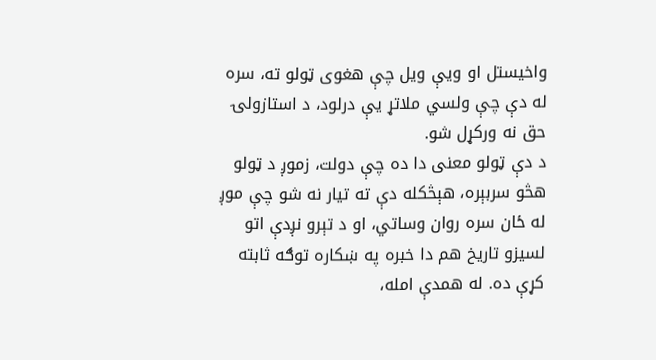واخیستل او ویې ویل چې هغوی ټولو ته، سره له دې چې ولسي ملاتړ یې درلود، د استازولۍ حق نه ورکړل شو.
د دې ټولو معنی دا ده چې دولت، زموږ د ټولو هڅو سربېره، هېڅکله دې ته تیار نه شو چې موږ له ځان سره روان وساتي، او د تېرو نږدې اتو لسیزو تاریخ هم دا خبره په ښکاره توګه ثابته کړې ده. له همدې امله،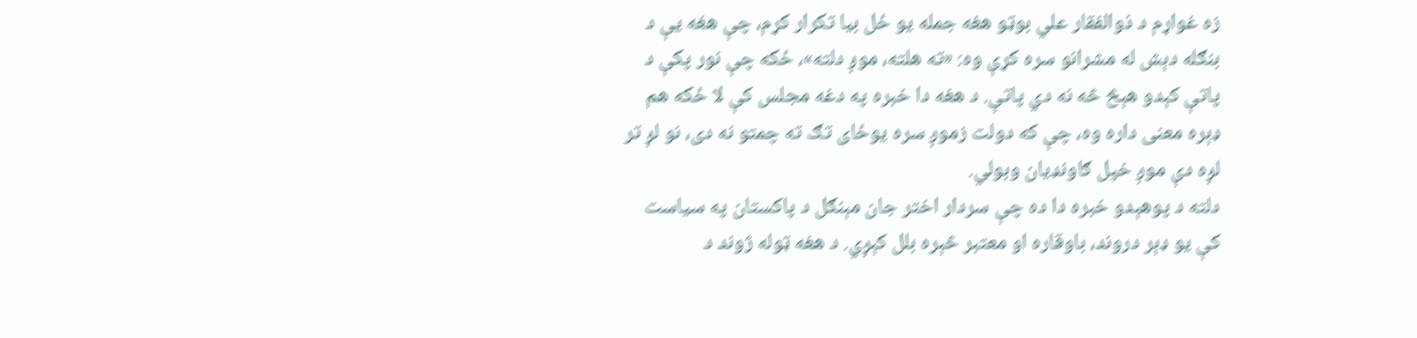زه غواړم د ذوالفقار علي بوټو هغه جمله یو ځل بیا تکرار کړم، چې هغه یې د بنګله دېش له مشرانو سره کړې وه: «ته هلته، موږ دلته»، ځکه چې نور پکې د پاتې کېدو هېڅ څه نه دي پاتې. د هغه دا خبره په دغه مجلس کې لا ځکه هم ډېره معنی داره وه، چې که دولت زموږ سره یوځای تګ ته چمتو نه دی، نو لږ تر لږه دې موږ خپل ګاونډیان وبولي.
دلته د پوهېدو خبره دا ده چې سردار اختر جان مېنګل د پاکستان په سیاست کې یو ډېر دروند، باوقاره او معتبر څېره بلل کېږي. د هغه ټوله ژوند د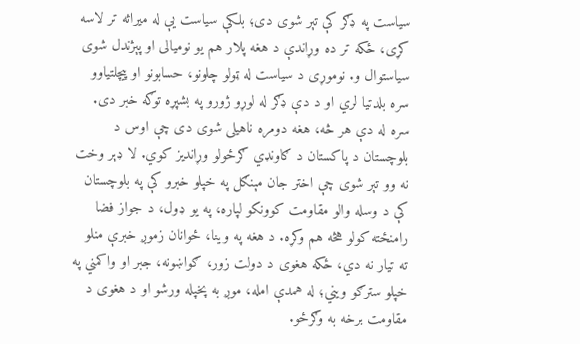سیاست په ډګر کې تېر شوی دی؛ بلکې سیاست یې له میراثه تر لاسه کړی، ځکه تر ده وړاندې د هغه پلار هم یو نومیالی او پېژندل شوی سیاستوال و. نوموړی د سیاست له ټولو چلونو، حسابونو او پیچلتیاوو سره بلدتیا لري او د دې ډګر له لوړو ژورو په بشپړه توګه خبر دی.
سره له دې هر څه، هغه دومره ناهیلی شوی دی چې اوس د بلوچستان د پاکستان د ګاونډي ګرځولو وړاندیز کوي. لا ډېر وخت نه وو تېر شوی چې اختر جان مېنګل په خپلو خبرو کې په بلوچستان کې د وسله والو مقاومت کوونکو لپاره، په یو ډول، د جواز فضا رامنځته کولو هڅه هم وکړه. د هغه په وینا، ځوانان زموږ خبرې منلو ته تیار نه دي، ځکه هغوی د دولت زور، ګواښونه، جبر او واکمني په خپلو سترګو ویني؛ له همدې امله، موږ به پخپله ورشو او د هغوی د مقاومت برخه به وګرځو.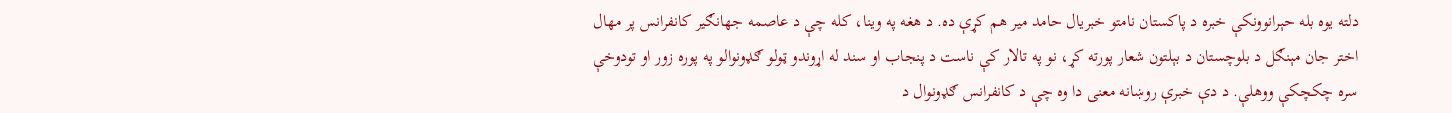دلته یوه بله حېرانوونکې خبره د پاکستان نامتو خبریال حامد میر هم کړې ده. د هغه په وینا، کله چې د عاصمه جهانګیر کانفرانس پر مهال اختر جان مېنګل د بلوچستان د بېلتون شعار پورته کړ، نو په تالار کې ناست د پنجاب او سند له اړوندو ټولو ګډونوالو په پوره زور او تودوخې سره چکچکې ووهلې. د دې خبرې روښانه معنی دا وه چې د کانفرانس ګډونوال د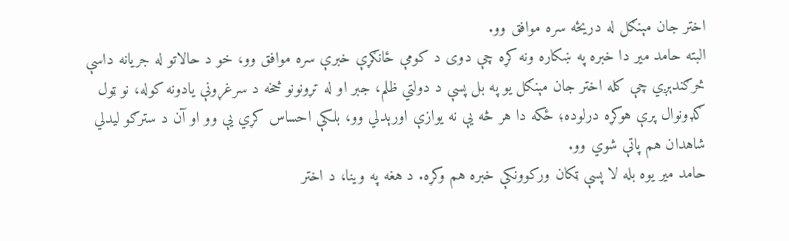اختر جان مېنګل له دریځه سره موافق وو.
البته حامد میر دا خبره په ښکاره ونه کړه چې دوی د کومې ځانګړې خبرې سره موافق وو، خو د حالاتو له جریانه داسې څرګندېږي چې کله اختر جان مېنګل یو په بل پسې د دولتي ظلم، جبر او له تړونونو څخه د سرغړونې یادونه کوله، نو ټول ګډونوال پرې هوکړه درلوده؛ ځکه دا هر څه یې نه یوازې اورېدلي وو، بلکې احساس کړي یې وو او آن د سترګو لیدلي شاهدان هم پاتې شوي وو.
حامد میر یوه بله لا پسې ټکان ورکوونکې خبره هم وکړه. د هغه په وینا، د اختر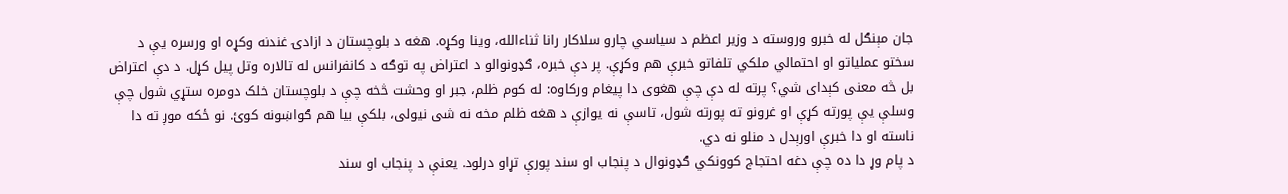جان مېنګل له خبرو وروسته د وزیر اعظم د سیاسي چارو سلاکار رانا ثناءالله، وینا وکړه. هغه د بلوچستان د ازادۍ غندنه وکړه او ورسره یې د سختو عملیاتو او احتمالي ملکي تلفاتو خبرې هم وکړې. پر دې خبره، ګډونوالو د اعتراض په توګه د کانفرانس له تالاره وتل پیل کړل. د دې اعتراض بل څه معنی کېدای شي؟ پرته له دې چې هغوی دا پیغام ورکاوه: له کوم ظلم، جبر او وحشت څخه چې د بلوچستان خلک دومره ستړي شول چې وسلې یې پورته کړې او غرونو ته پورته شول، تاسې نه یوازې د هغه ظلم مخه نه شی نیولی، بلکې بیا هم ګواښونه کوئ. نو ځکه موږ ته دا ناسته او دا خبرې اورېدل د منلو نه دي.
د پام وړ دا ده چې دغه احتجاج کوونکي ګډونوال د پنجاب او سند پورې تړاو درلود. یعنې د پنجاب او سند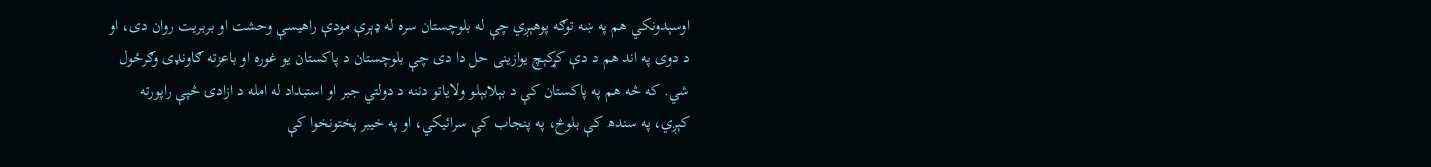اوسېدونکي هم په ښه توګه پوهېږي چې له بلوچستان سره له ډېرې مودې راهیسې وحشت او بربریت روان دی، او د دوی په اند هم د دې کړکېچ یوازینی حل دا دی چې بلوچستان د پاکستان یو غوره او باعزته ګاونډی وګرځول شي. که څه هم په پاکستان کې د بېلابېلو ولایاتو دننه د دولتي جبر او استبداد له امله د ازادۍ څپې راپورته کېږي، په سندھ کې بلوڅ، په پنجاب کې سرائیکي، او په خیبر پختونخوا کې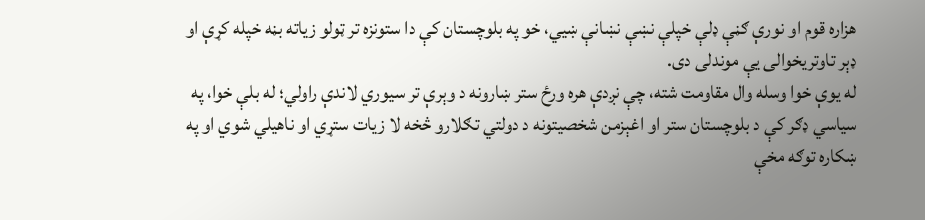هزاره قوم او نورې ګڼې ډلې خپلې نښې نښانې ښيي، خو په بلوچستان کې دا ستونزه تر ټولو زیاته بڼه خپله کړې او ډېر تاوتریخوالی یې موندلی دی.
له یوې خوا وسله وال مقاومت شته، چې نږدې هره ورځ ستر ښارونه د وېرې تر سیوري لاندې راولي؛ له بلې خوا، په سیاسي ډګر کې د بلوچستان ستر او اغېزمن شخصیتونه د دولتي تګلارو څخه لا زیات ستړي او ناهیلي شوي او په ښکاره توګه مخې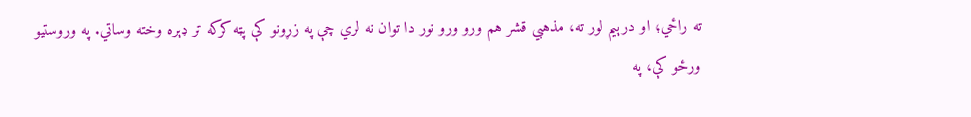ته راځي؛ او درېیم لور ته، مذهبي قشر هم ورو ورو نور دا توان نه لري چې په زړونو کې پټه کرکه تر ډېره وخته وساتي. په وروستیو ورځو کې، په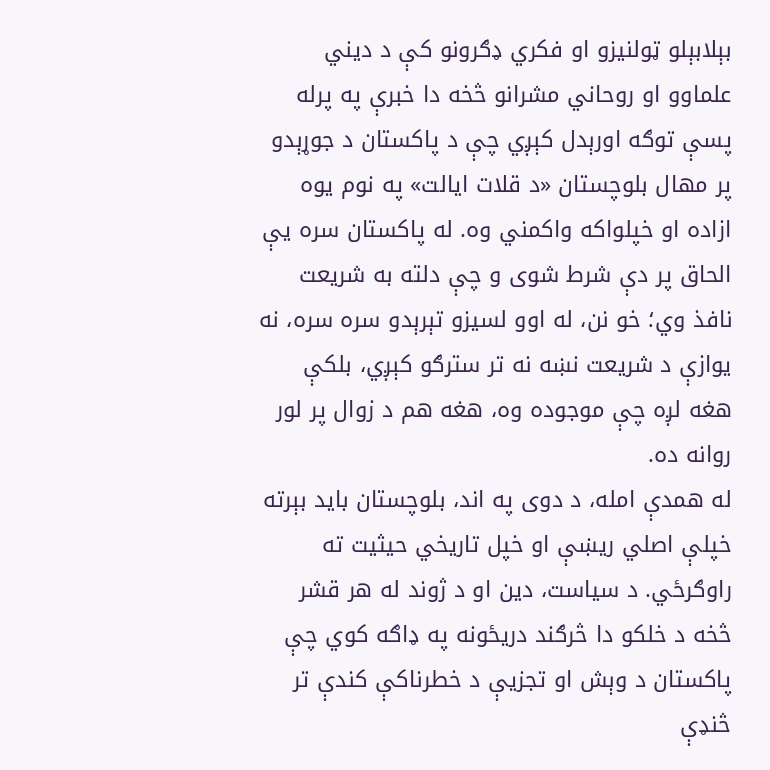بېلابېلو ټولنیزو او فکري ډګرونو کې د دیني علماوو او روحاني مشرانو څخه دا خبرې په پرله پسې توګه اورېدل کېږي چې د پاکستان د جوړېدو پر مهال بلوچستان «د قلات ایالت» په نوم یوه ازاده او خپلواکه واکمني وه. له پاکستان سره یې الحاق پر دې شرط شوی و چې دلته به شریعت نافذ وي؛ خو نن، له اوو لسیزو تېرېدو سره سره، نه یوازې د شریعت نښه نه تر سترګو کېږي، بلکې هغه لږه چې موجوده وه، هغه هم د زوال پر لور روانه ده.
له همدې امله، د دوی په اند، بلوچستان باید بېرته خپلې اصلي ریښې او خپل تاریخي حیثیت ته راوګرځي. د سیاست، دین او د ژوند له هر قشر څخه د خلکو دا څرګند دریځونه په ډاګه کوي چې پاکستان د وېش او تجزیې د خطرناکې کندې تر څنډې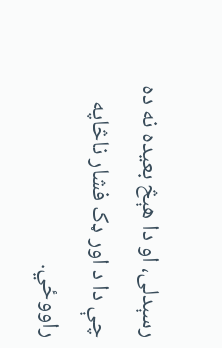رسېدلی، او دا هېڅ بعیده نه ده چې دا د اور ډک فشار ناڅاپه راووځي.